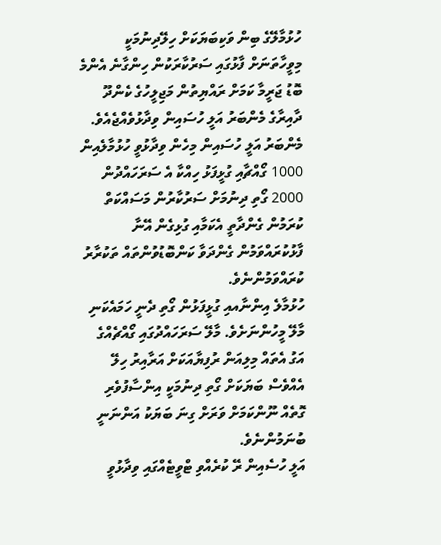ހުޅުމާލޭގެ ބިން ވަކިބަޔަކަށް ހިލޭދިނުމަކީ މިވީހާތަނަށް ފާޅުގައި ސަރުކާރަކުން ހިންގާނެ އެންމެ ބޮޑު ޖަރީމާ ކަމަށް ރައްޔިތުން މަޖިލީހުގެ ކެންދޫ ދާއިރާގެ މެންބަރު އަލީ ހުސައިން ވިދާޅުވެއްޖެއެވެ.
މެންބަރު އަލީ ހުސައިން މިހެން ވިދާޅުވީ ހުޅުމާލެއިން 1000 ގޯއްޗާއި ގުޅީފަޅު ހިއްކާ އެ ސަރަހައްދުން 2000 ގޯތި ދިނުމަށް ސަރުކާރުން މަސައްކަތް ކުރަމުން ގެންދާތީ އެކަމާއި ގުޅިގެން އޭނާ ފާޅުކުރައްވަމުން ގެންދަވާ ކަންބޮޑުވުންތައް ތަކުރާރު ކުރައްވަމުންނެވެ.
ހުޅުމާލެ އިންނާއއި ގުޅީފަޅުން ގޯތި ދެނީ ހަމައެކަނި މާލޭ މީހުންނަށެވެ. މާލޭ ސަރަހައްދުގައި ގޯއްޗެއްގެ އަގު އެތައް މިލިއަން ރުފިޔާއަކަށް އަރާއިރު ހިލޭ އެއްވެސް ބަޔަކަށް ގޯތި ދިނުމަކީ އިންސާފުވެރި ގޮތެއް ނޫންކަމަށް ވަރަށް ގިނަ ބަޔަކު އަންނަނީ ބުނަމުންނެވެ.
އަލީ ހުސެއިން ރޭ ކުރެއްވި ޓްވީޓެއްގައި ވިދާޅުވީ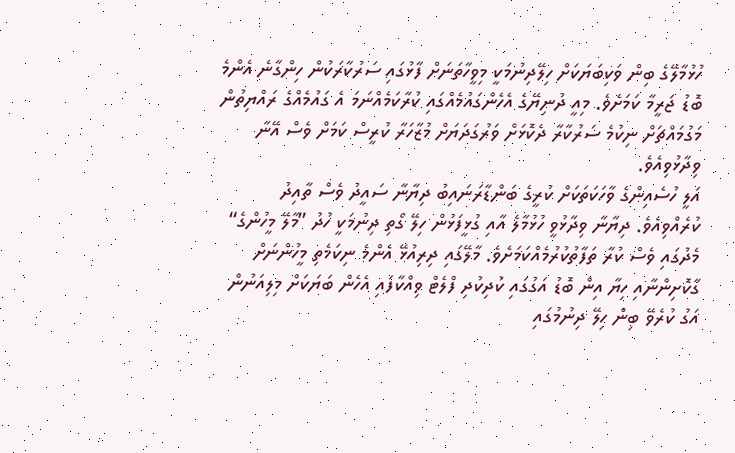ހުޅުމާލޭގެ ބިން ވަކިބަޔަކަށް ހިލޭދިނުމަކީ މިވީހާތަނަށް ފާޅުގައި ސަރުކާރަކުން ހިންގާނެ އެންމެ ބޮޑު ޖަރީމާ ކަމަށެވެ. މިއީ ދުނިޔޭގެ އެހެންގައުމެއްގައި ކުރާކަމެއްނަމަ އެ ގައުމެއްގެ ރައްޔިތުން މަގުމައްޗަށް ނިކުމެ ސަރުކާރާ ދެކޮޅަށް ވަރުގަދަޔަށް މުޒާހަރާ ކުރީސް ކަމަށް ވެސް އޭނާ ވިދާޅުވިއެވެ.
އަލީ ހުސެއިންގެ ވާހަކަތަކަށް ކުރީގެ ބަންޑާރަނައިބު ދިޔާނާ ސައީދު ވެސް ތާއިދު ކުރެއްވިއެވެ. ދިޔާނާ ވިދާޅުވީ ހުޅުމާލެ އާއި ގުޅީފަޅުން ހިލޭ ގޯތި ދިނުމަކީ ހުދު ”މާލޭ މީހުންގެ“ މެދުގައި ވެސް ކުރާ ތަފާތުކުރުމެއްކަމަށެވެ. މާލޭގައި ދިރިއުޅޭ އެންމެ ނިކަމެތި މީހުންނަށް ގާކޮށިންނާއި ހިޔާ އިން ބޮޑު އަގުގައި ކުދިކުދި ފްލެޓް ވިއްކާފައި އެހެން ބަޔަކަށް މިލިއަނުން އަގު ކުރެވޭ ބިން ހިލޭ ދިނުމުގައި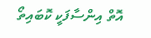އޮތް އިންސާފަކީ ކޮބައިތޯ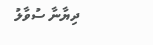ދިޔާނާ ސުވާލު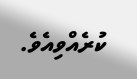ކުރެއްވިއެވެ.